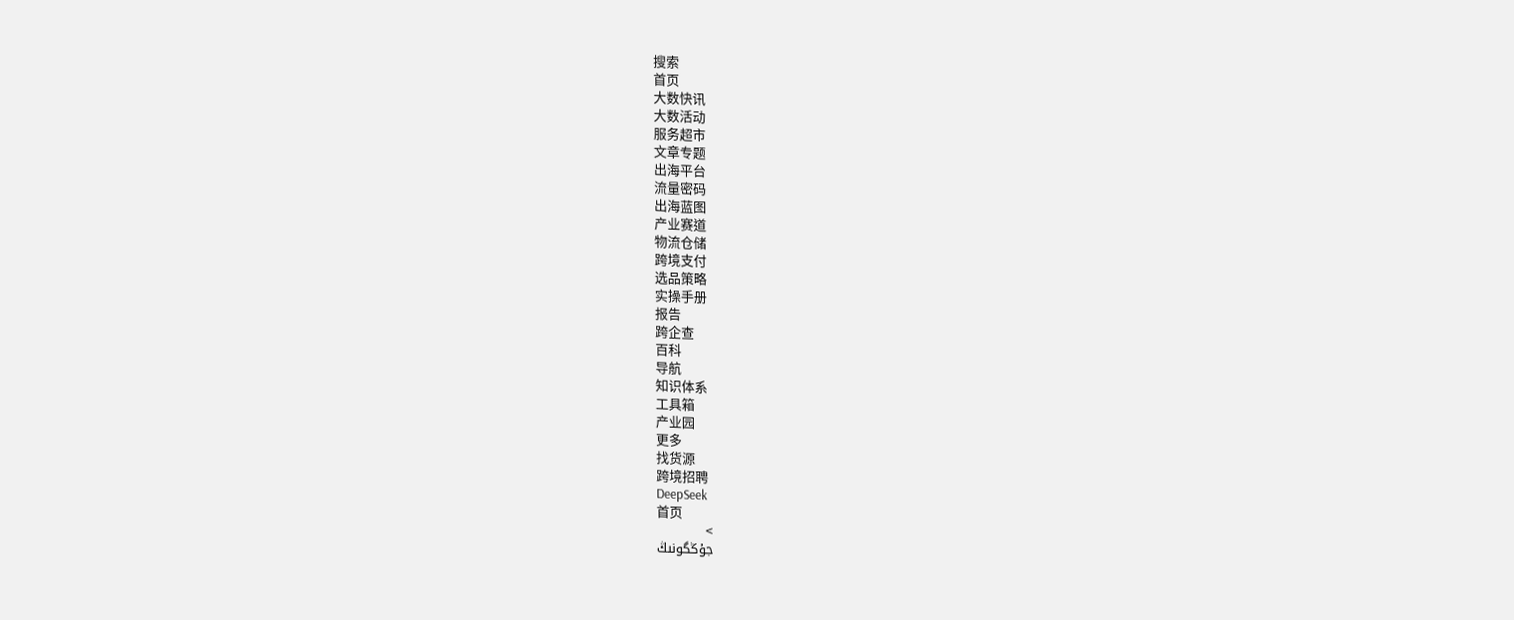搜索
首页
大数快讯
大数活动
服务超市
文章专题
出海平台
流量密码
出海蓝图
产业赛道
物流仓储
跨境支付
选品策略
实操手册
报告
跨企查
百科
导航
知识体系
工具箱
产业园
更多
找货源
跨境招聘
DeepSeek
首页
>
جۇڭگونىڭ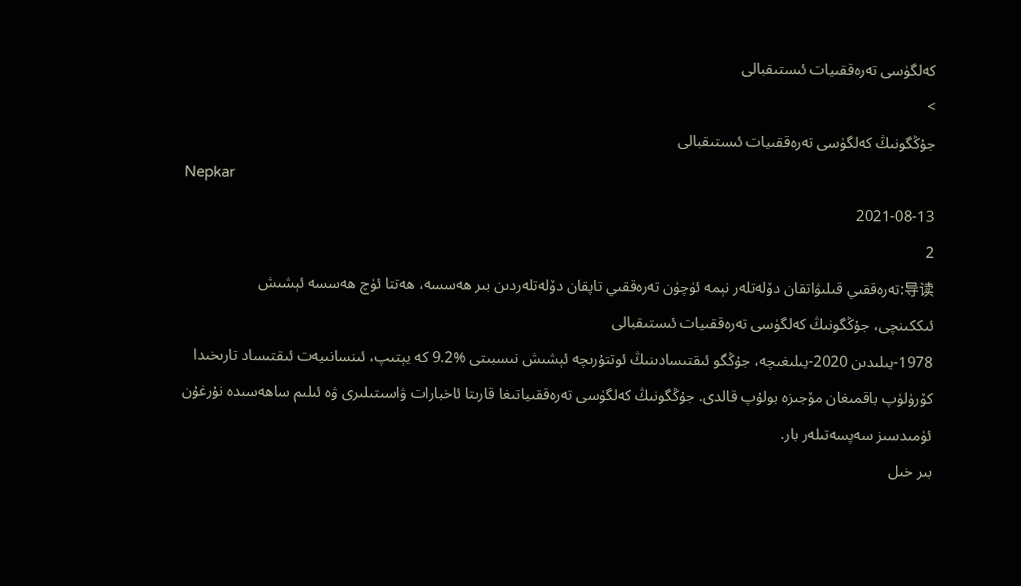كەلگۈسى تەرەققىيات ئىستىقبالى
>
جۇڭگونىڭ كەلگۈسى تەرەققىيات ئىستىقبالى
Nepkar
2021-08-13
2
导读:تەرەققىي قىلىۋاتقان دۆلەتلەر نېمە ئۈچۈن تەرەققىي تاپقان دۆلەتلەردىن بىر ھەسسە، ھەتتا ئۈچ ھەسسە ئېشىش
ئىككىنچى، جۇڭگونىڭ كەلگۈسى تەرەققىيات ئىستىقبالى
1978-يىلىدىن 2020-يىلىغىچە، جۇڭگو ئىقتىسادىنىڭ ئوتتۇرىچە ئېشىش نىسبىتى %9.2 كە يېتىپ، ئىنسانىيەت ئىقتىساد تارىخىدا كۆرۈلۈپ باقمىغان مۆجىزە بولۇپ قالدى. جۇڭگونىڭ كەلگۈسى تەرەققىياتىغا قارىتا ئاخبارات ۋاسىتىلىرى ۋە ئىلىم ساھەسىدە نۇرغۇن ئۈمىدسىز سەپسەتىلەر بار.
بىر خىل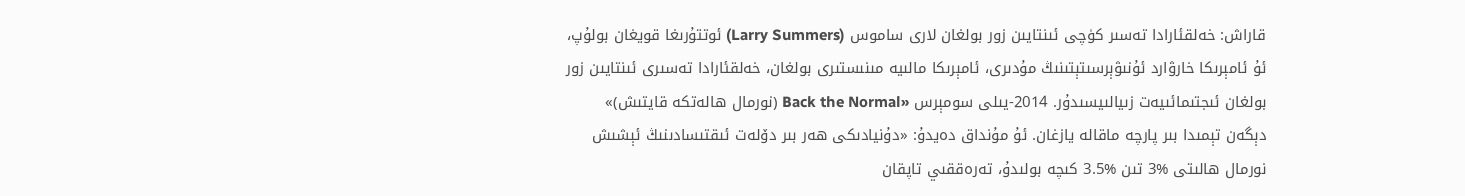قاراش: خەلقئارادا تەسىر كۈچى ئىنتايىن زور بولغان لارى ساموس (Larry Summers) ئوتتۇرىغا قويغان بولۇپ، ئۇ ئامېرىكا خارۋارد ئۇنىۋېرسىتېتىنىڭ مۇدىرى، ئامېرىكا مالىيە مىنىستىرى بولغان، خەلقئارادا تەسىرى ئىنتايىن زور بولغان ئىجتىمائىيەت زىيالىيسىدۇر. 2014-يىلى سومېرس «Back the Normal (نورمال ھالەتكە قايتىش)» دېگەن تېمىدا بىر پارچە ماقالە يازغان. ئۇ مۇنداق دەيدۇ: «دۇنيادىكى ھەر بىر دۆلەت ئىقتىسادىنىڭ ئېشىش نورمال ھالىتى %3 تىن %3.5 كىچە بولىدۇ، تەرەققىي تاپقان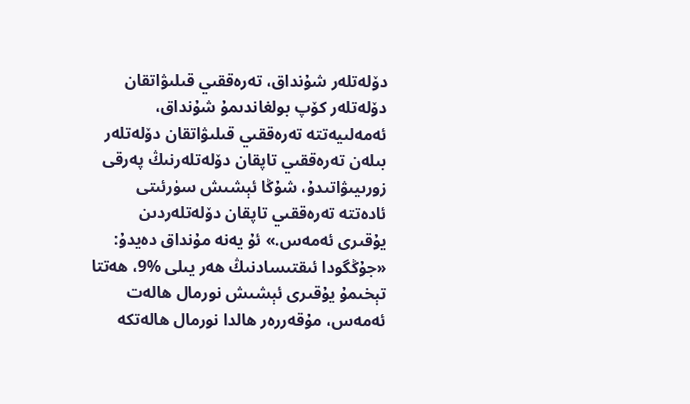دۆلەتلەر شۇنداق، تەرەققىي قىلىۋاتقان دۆلەتلەر كۆپ بولغاندىمۇ شۇنداق، ئەمەلىيەتتە تەرەققىي قىلىۋاتقان دۆلەتلەر بىلەن تەرەققىي تاپقان دۆلەتلەرنىڭ پەرقى زورىيىۋاتىدۇ، شۇڭا ئېشىش سۈرئىتى ئادەتتە تەرەققىي تاپقان دۆلەتلەردىن يۇقىرى ئەمەس.» ئۇ يەنە مۇنداق دەيدۇ: «جۇڭگودا ئىقتىسادنىڭ ھەر يىلى %9، ھەتتا تېخىمۇ يۇقىرى ئېشىش نورمال ھالەت ئەمەس، مۇقەررەر ھالدا نورمال ھالەتكە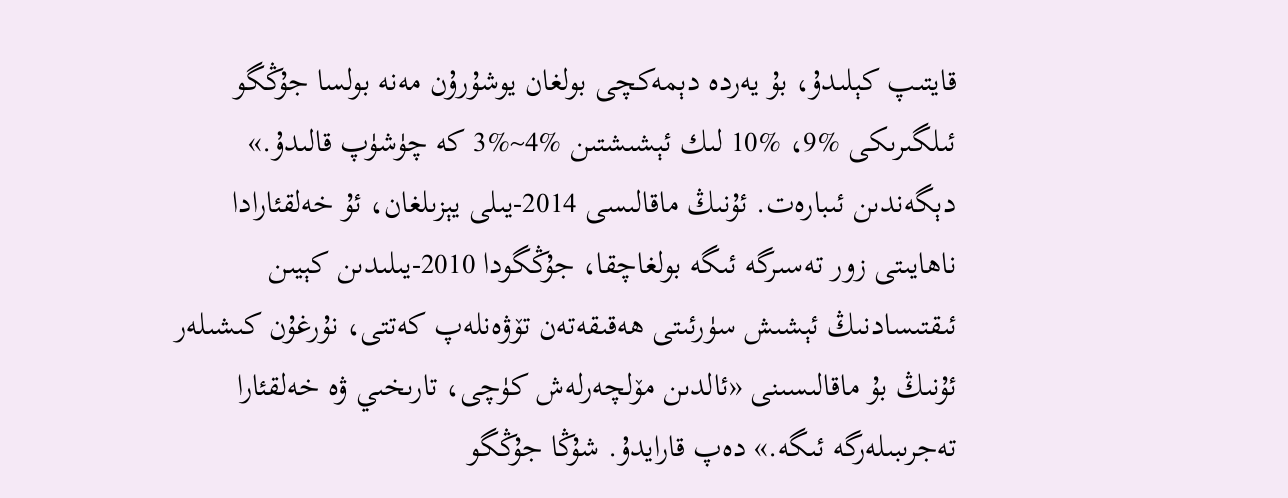قايتىپ كېلىدۇ، بۇ يەردە دېمەكچى بولغان يوشۇرۇن مەنە بولسا جۇڭگو ئىلگىرىكى %9، %10 لىك ئېشىشتىن %4~%3 كە چۈشۈپ قالىدۇ.» دېگەندىن ئىبارەت. ئۇنىڭ ماقالىسى 2014-يىلى يېزىلغان، ئۇ خەلقئارادا ناھايىتى زور تەسىرگە ئىگە بولغاچقا، جۇڭگودا 2010-يىلىدىن كېيىن ئىقتىسادنىڭ ئېشىش سۈرئىتى ھەقىقەتەن تۆۋەنلەپ كەتتى، نۇرغۇن كىشىلەر ئۇنىڭ بۇ ماقالىسىنى «ئالدىن مۆلچەرلەش كۈچى، تارىخىي ۋە خەلقئارا تەجرىبىلەرگە ئىگە.» دەپ قارايدۇ. شۇڭا جۇڭگو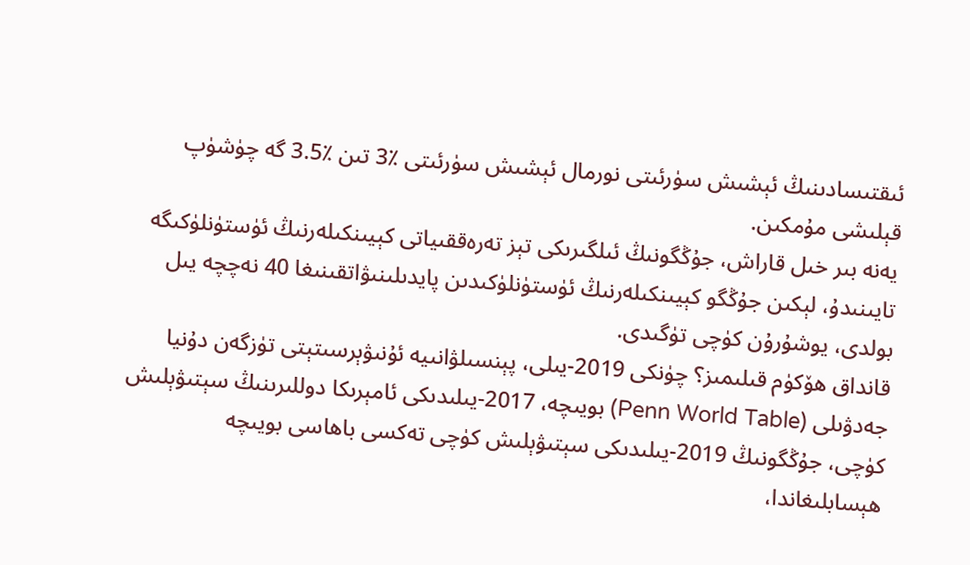ئىقتىسادىنىڭ ئېشىش سۈرئىتى نورمال ئېشىش سۈرئىتى ٪3 تىن ٪3.5 گە چۈشۈپ قېلىشى مۇمكىن.
يەنە بىر خىل قاراش، جۇڭگونىڭ ئىلگىرىكى تېز تەرەققىياتى كېيىنكىلەرنىڭ ئۈستۈنلۈكىگە تايىنىدۇ، لېكىن جۇڭگو كېيىنكىلەرنىڭ ئۈستۈنلۈكىدىن پايدىلىنىۋاتقىنىغا 40 نەچچە يىل بولدى، يوشۇرۇن كۈچى تۈگىدى.
قانداق ھۆكۈم قىلىمىز؟ چۈنكى 2019-يىلى، پېنسىلۋانىيە ئۇنىۋېرسىتېتى تۈزگەن دۇنيا جەدۋىلى (Penn World Table) بويىچە، 2017-يىلىدىكى ئامېرىكا دوللىرىنىڭ سېتىۋېلىش كۈچى، جۇڭگونىڭ 2019-يىلىدىكى سېتىۋېلىش كۈچى تەكسى باھاسى بويىچە ھېسابلىغاندا،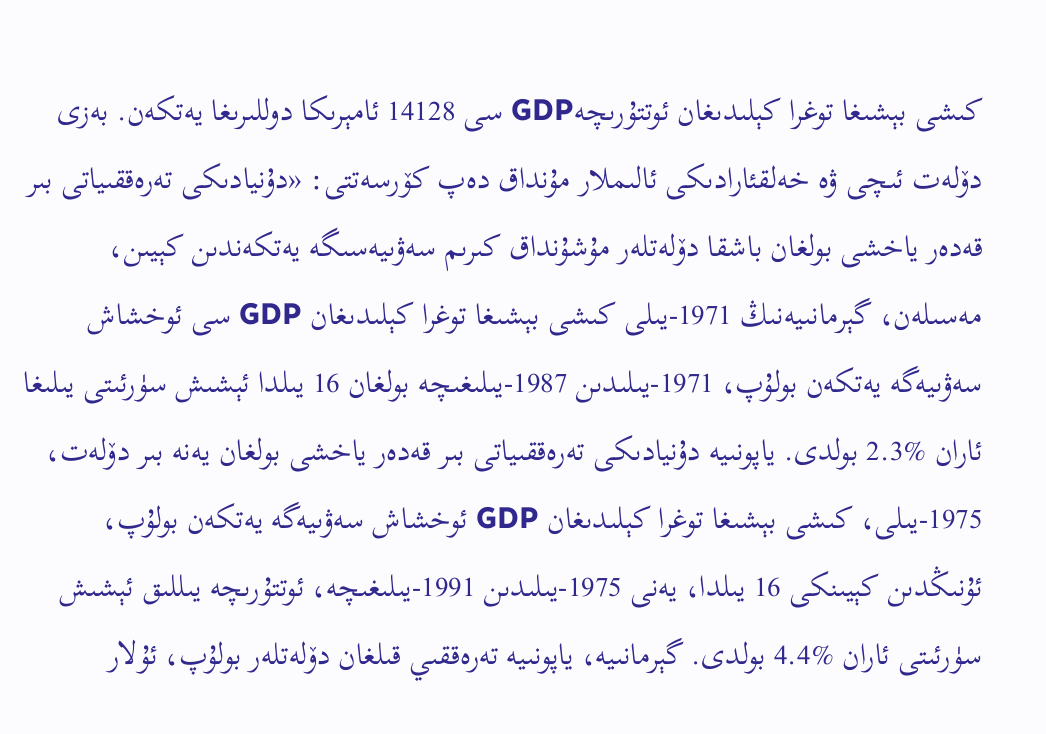كىشى بېشىغا توغرا كېلىدىغان ئوتتۇرىچەGDP سى 14128 ئامېرىكا دوللىرىغا يەتكەن. بەزى دۆلەت ئىچى ۋە خەلقئارادىكى ئالىملار مۇنداق دەپ كۆرسەتتى: «دۇنيادىكى تەرەققىياتى بىر قەدەر ياخشى بولغان باشقا دۆلەتلەر مۇشۇنداق كىرىم سەۋىيەسىگە يەتكەندىن كېيىن، مەسىلەن، گېرمانىيەنىڭ 1971-يىلى كىشى بېشىغا توغرا كېلىدىغان GDP سى ئوخشاش سەۋىيەگە يەتكەن بولۇپ، 1971-يىلىدىن 1987-يىلىغىچە بولغان 16 يىلدا ئېشىش سۈرئىتى يىلىغا ئاران %2.3 بولدى. ياپونىيە دۇنيادىكى تەرەققىياتى بىر قەدەر ياخشى بولغان يەنە بىر دۆلەت، 1975-يىلى، كىشى بېشىغا توغرا كېلىدىغان GDP ئوخشاش سەۋىيەگە يەتكەن بولۇپ، ئۇنىڭدىن كېيىنكى 16 يىلدا، يەنى 1975-يىلىدىن 1991-يىلىغىچە، ئوتتۇرىچە يىللىق ئېشىش سۈرئىتى ئاران %4.4 بولدى. گېرمانىيە، ياپونىيە تەرەققىي قىلغان دۆلەتلەر بولۇپ، ئۇلار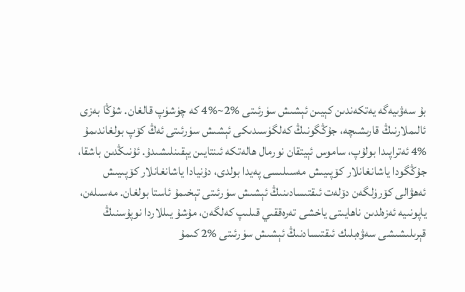بۇ سەۋىيەگە يەتكەندىن كېيىن ئېشىش سۈرئىتى %2~%4 كە چۈشۈپ قالغان. شۇڭا بەزى ئالىملارنىڭ قارىشىچە، جۇڭگونىڭ كەلگۈسىدىكى ئېشىش سۈرئىتى ئەڭ كۆپ بولغاندىمۇ %4 ئەتراپىدا بولۇپ، ساموس ئېيتقان نورمال ھالەتكە ئىنتايىن يېقىنلىشىدۇ. ئۇنىڭدىن باشقا، جۇڭگودا ياشانغانلار كۆپىيىش مەسىلىسى پەيدا بولدى، دۇنيادا ياشانغانلار كۆپىيىش ئەھۋالى كۆرۈلگەن دۆلەت ئىقتىسادىنىڭ ئېشىش سۈرئىتى تېخىمۇ ئاستا بولغان. مەسىلەن، ياپونىيە ئەزەلدىن ناھايىتى ياخشى تەرەققىي قىلىپ كەلگەن، مۇشۇ يىللاردا نوپۇسنىڭ قېرىلىشىشى سەۋەبلىك ئىقتىسادنىڭ ئېشىش سۈرئىتى %2 كىمۇ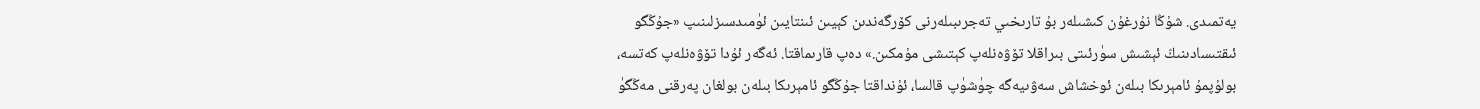يەتمىدى. شۇڭا نۇرغۇن كىشىلەر بۇ تارىخىي تەجرىبىلەرنى كۆرگەندىن كېيىن ئىنتايىن ئۈمىدسىزلىنىپ «جۇڭگو ئىقتىسادىنىڭ ئېشىش سۈرئىتى بىراقلا تۆۋەنلەپ كېتىشى مۇمكىن.» دەپ قارىماقتا. ئەگەر ئۇدا تۆۋەنلەپ كەتسە، بولۇپمۇ ئامېرىكا بىلەن ئوخشاش سەۋىيەگە چۈشۈپ قالسا، ئۇنداقتا جۇڭگو ئامېرىكا بىلەن بولغان پەرقنى مەڭگۈ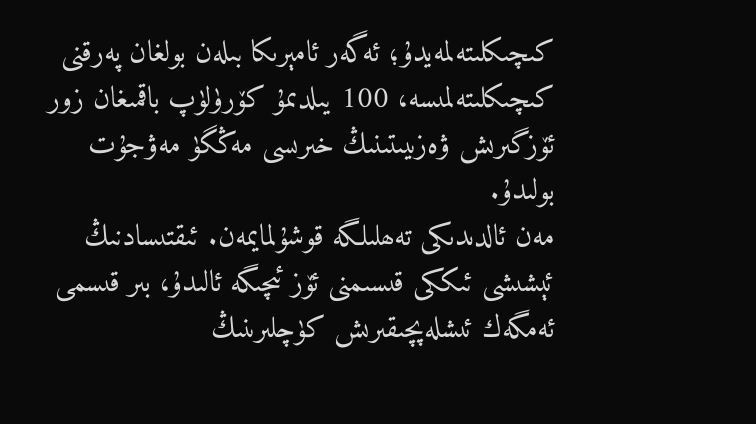كىچىكلىتەلمەيدۇ؛ ئەگەر ئامېرىكا بىلەن بولغان پەرقنى كىچىكلىتەلمىسە، 100 يىلدىمۇ كۆرۈلۈپ باقمىغان زور ئۆزگىرىش ۋەزىيىتىنىڭ خىرىسى مەڭگۈ مەۋجۇت بولىدۇ.
مەن ئالدىدىكى تەھلىلگە قوشۇلمايمەن. ئىقتىسادنىڭ ئېشىشى ئىككى قىسىمنى ئۆز ئىچىگە ئالىدۇ، بىر قىسمى ئەمگەك ئىشلەپچىقىرىش كۈچلىرىنىڭ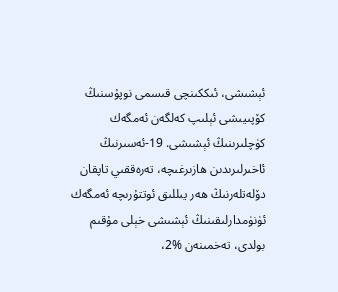ئېشىشى، ئىككىنچى قىسمى نوپۇسنىڭ كۆپىيىشى ئېلىپ كەلگەن ئەمگەك كۈچلىرىنىڭ ئېشىشى. 19-ئەسىرنىڭ ئاخىرلىرىدىن ھازىرغىچە، تەرەققىي تاپقان دۆلەتلەرنىڭ ھەر يىللىق ئوتتۇرىچە ئەمگەك ئۈنۈمدارلىقىنىڭ ئېشىشى خېلى مۇقىم بولدى، تەخمىنەن %2،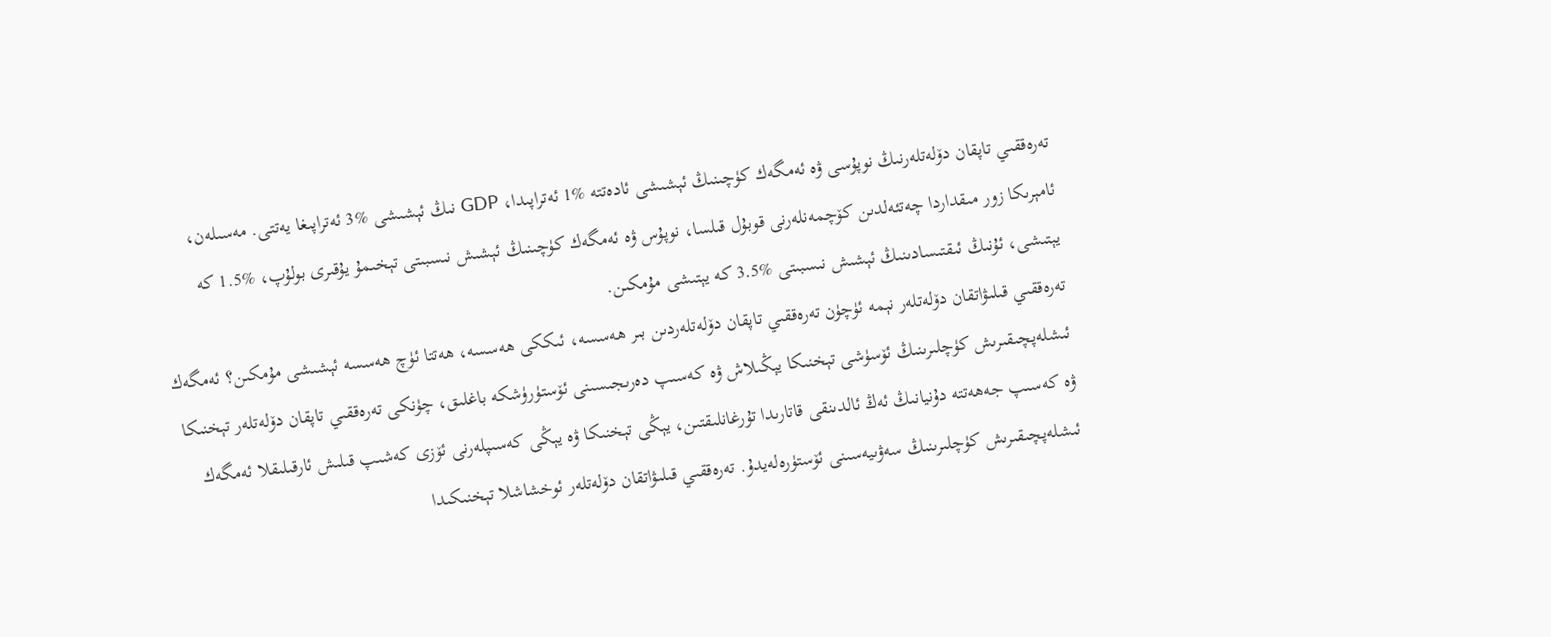تەرەققىي تاپقان دۆلەتلەرنىڭ نوپۇسى ۋە ئەمگەك كۈچىنىڭ ئېشىشى ئادەتتە %1 ئەتراپىدا، GDP نىڭ ئېشىشى %3 ئەتراپىغا يەتتى. مەسىلەن، ئامېرىكا زور مىقداردا چەتئەلدىن كۆچمەنلەرنى قوبۇل قىلسا، نوپۇس ۋە ئەمگەك كۈچىنىڭ ئېشىش نىسبىتى تېخىمۇ يۇقىرى بولۇپ، %1.5 كە يېتىشى، ئۇنىڭ ئىقتىسادىنىڭ ئېشىش نىسبىتى %3.5 كە يېتىشى مۇمكىن.
تەرەققىي قىلىۋاتقان دۆلەتلەر نېمە ئۈچۈن تەرەققىي تاپقان دۆلەتلەردىن بىر ھەسسە، ئىككى ھەسسە، ھەتتا ئۈچ ھەسسە ئېشىشى مۇمكىن؟ ئەمگەك ئىشلەپچىقىرىش كۈچلىرىنىڭ ئۆسۈشى تېخنىكا يېڭىلاش ۋە كەسىپ دەرىجىسىنى ئۆستۈرۈشكە باغلىق، چۈنكى تەرەققىي تاپقان دۆلەتلەر تېخنىكا ۋە كەسىپ جەھەتتە دۇنيانىڭ ئەڭ ئالدىنقى قاتارىدا تۇرغانلىقتىن، يېڭى تېخنىكا ۋە يېڭى كەسىپلەرنى ئۆزى كەشىپ قىلىش ئارقىلىقلا ئەمگەك ئىشلەپچىقىرىش كۈچلىرىنىڭ سەۋىيەسىنى ئۆستۈرەلەيدۇ. تەرەققىي قىلىۋاتقان دۆلەتلەر ئوخشاشلا تېخنىكىدا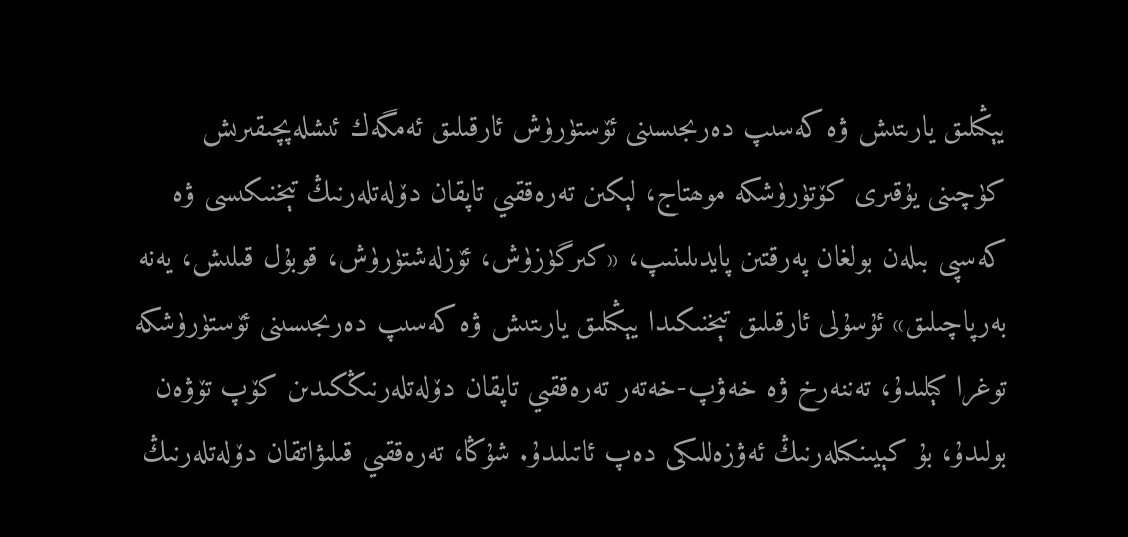يېڭىلىق يارىتىش ۋە كەسىپ دەرىجىسىنى ئۆستۈرۈش ئارقىلىق ئەمگەك ئىشلەپچىقىرىش كۈچىنى يۇقىرى كۆتۈرۈشكە موھتاج، لېكىن تەرەققىي تاپقان دۆلەتلەرنىڭ تېخنىكىسى ۋە كەسپى بىلەن بولغان پەرقتىن پايدىلىنىپ، «كىرگۈزۈش، ئۆزلەشتۈرۈش، قوبۇل قىلىش، يەنە بەرپاچىلىق» ئۇسۇلى ئارقىلىق تېخنىكىدا يېڭىلىق يارىتىش ۋە كەسىپ دەرىجىسىنى ئۆستۈرۈشكە توغرا كېلىدۇ، تەننەرخ ۋە خەۋپ-خەتەر تەرەققىي تاپقان دۆلەتلەرنىڭكىدىن كۆپ تۆۋەن بولىدۇ، بۇ كېيىنكىلەرنىڭ ئەۋزەللىكى دەپ ئاتىلىدۇ. شۇڭا، تەرەققىي قىلىۋاتقان دۆلەتلەرنىڭ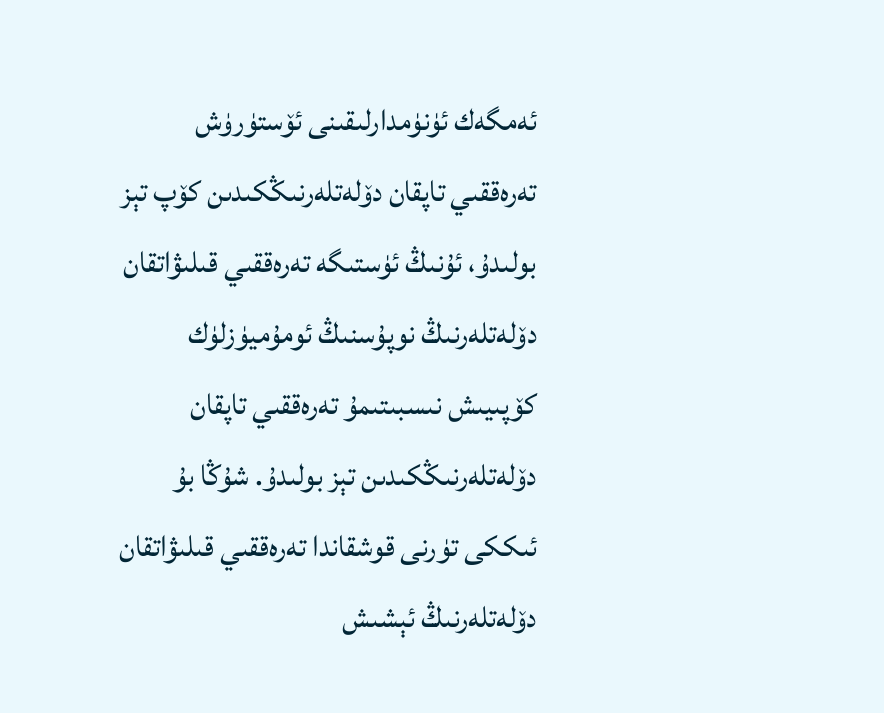ئەمگەك ئۈنۈمدارلىقىنى ئۆستۈرۈش تەرەققىي تاپقان دۆلەتلەرنىڭكىدىن كۆپ تېز بولىدۇ، ئۇنىڭ ئۈستىگە تەرەققىي قىلىۋاتقان دۆلەتلەرنىڭ نوپۇسنىڭ ئومۇميۈزلۈك كۆپىيىش نىسبىتىمۇ تەرەققىي تاپقان دۆلەتلەرنىڭكىدىن تېز بولىدۇ. شۇڭا بۇ ئىككى تۈرنى قوشقاندا تەرەققىي قىلىۋاتقان دۆلەتلەرنىڭ ئېشىش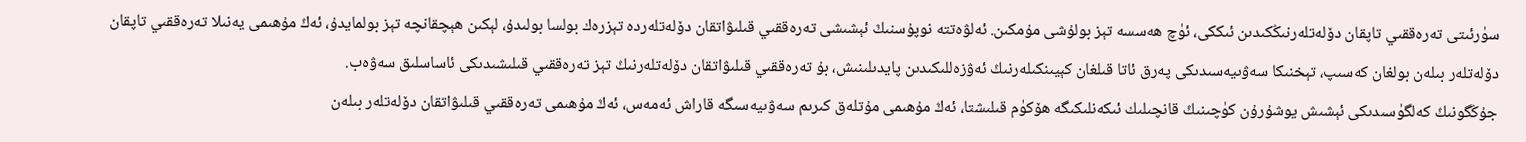سۈرئىتى تەرەققىي تاپقان دۆلەتلەرنىڭكىدىن ئىككى، ئۈچ ھەسسە تېز بولۇشى مۇمكىن. ئەلۋەتتە نوپۇسنىڭ ئېشىشى تەرەققىي قىلىۋاتقان دۆلەتلەردە تېزرەك بولسا بولىدۇ، لېكىن ھېچقانچە تېز بولمايدۇ، ئەڭ مۇھىمى يەنىلا تەرەققىي تاپقان دۆلەتلەر بىلەن بولغان كەسىپ، تېخنىكا سەۋىيەسىدىكى پەرق ئاتا قىلغان كېيىنكىلەرنىڭ ئەۋزەللىكىدىن پايدىلىنىش، بۇ تەرەققىي قىلىۋاتقان دۆلەتلەرنىڭ تېز تەرەققىي قىلىشىدىكى ئاساسلىق سەۋەب.
جۇڭگونىڭ كەلگۈسىدىكى ئېشىش يوشۇرۇن كۈچىنىڭ قانچىلىك ئىكەنلىكىگە ھۆكۈم قىلىشتا، ئەڭ مۇھىمى مۇتلەق كىرىم سەۋىيەسىگە قاراش ئەمەس، ئەڭ مۇھىمى تەرەققىي قىلىۋاتقان دۆلەتلەر بىلەن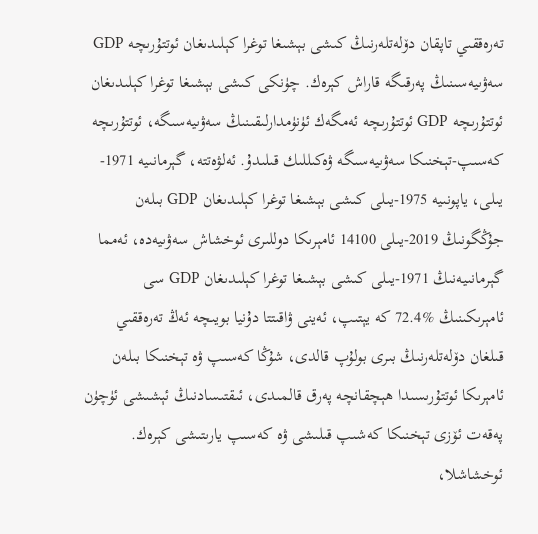تەرەققىي تاپقان دۆلەتلەرنىڭ كىشى بېشىغا توغرا كېلىدىغان ئوتتۇرىچە GDP سەۋىيەسىنىڭ پەرقىگە قاراش كېرەك. چۈنكى كىشى بېشىغا توغرا كېلىدىغان ئوتتۇرىچە GDP ئوتتۇرىچە ئەمگەك ئۈنۈمدارلىقىنىڭ سەۋىيەسىگە، ئوتتۇرىچە كەسىپ-تېخنىكا سەۋىيەسىگە ۋەكىللىك قىلىدۇ. ئەلۋەتتە، گېرمانىيە 1971-يىلى، ياپونىيە 1975-يىلى كىشى بېشىغا توغرا كېلىدىغان GDP بىلەن جۇڭگونىڭ 2019-يىلى 14100 ئامېرىكا دوللىرى ئوخشاش سەۋىيەدە، ئەمما گېرمانىيەنىڭ 1971-يىلى كىشى بېشىغا توغرا كېلىدىغان GDP سى ئامېرىكىنىڭ %72.4 كە يېتىپ، ئەينى ۋاقىتتا دۇنيا بويىچە ئەڭ تەرەققىي قىلغان دۆلەتلەرنىڭ بىرى بولۇپ قالدى، شۇڭا كەسىپ ۋە تېخنىكا بىلەن ئامېرىكا ئوتتۇرىسىدا ھېچقانچە پەرق قالمىدى، ئىقتىسادنىڭ ئېشىشى ئۈچۈن پەقەت ئۆزى تېخنىكا كەشىپ قىلىشى ۋە كەسىپ يارىتىشى كېرەك. ئوخشاشلا،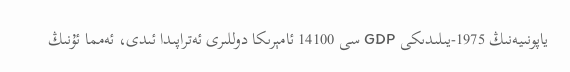ياپونىيەنىڭ 1975-يىلىدىكى GDP سى 14100 ئامېرىكا دوللىرى ئەتراپىدا ئىدى، ئەمما ئۇنىڭ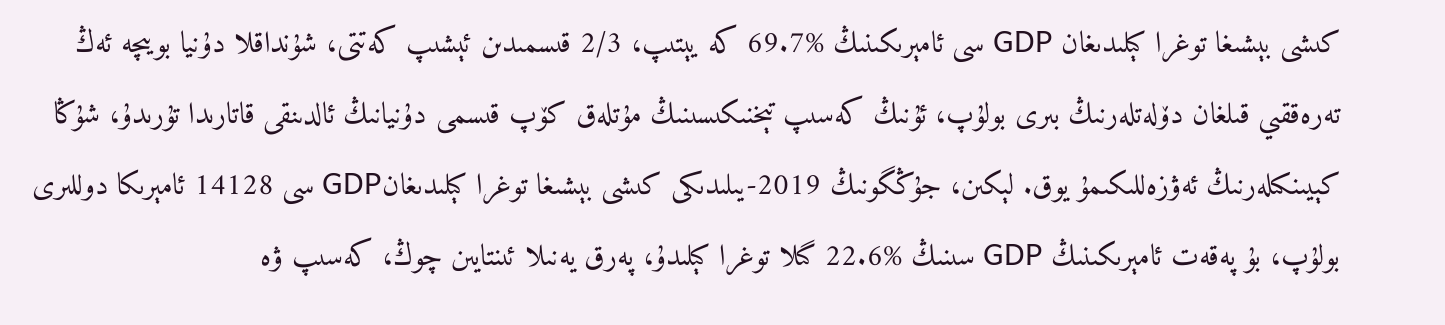كىشى بېشىغا توغرا كېلىدىغان GDP سى ئامېرىكىنىڭ %69.7 كە يېتىپ، 2/3 قىسمىدىن ئېشىپ كەتتى، شۇنداقلا دۇنيا بويىچە ئەڭ تەرەققىي قىلغان دۆلەتلەرنىڭ بىرى بولۇپ، ئۇنىڭ كەسىپ تېخنىكىسىنىڭ مۇتلەق كۆپ قىسمى دۇنيانىڭ ئالدىنقى قاتارىدا تۇرىدۇ، شۇڭا كېيىنكىلەرنىڭ ئەۋزەللىكىمۇ يوق. لېكىن، جۇڭگونىڭ 2019-يىلىدىكى كىشى بېشىغا توغرا كېلىدىغانGDP سى 14128 ئامېرىكا دوللىرى بولۇپ، بۇ پەقەت ئامېرىكىنىڭ GDP سىنىڭ %22.6 گىلا توغرا كېلىدۇ، پەرق يەنىلا ئىنتايىن چوڭ، كەسىپ ۋە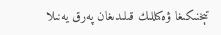تېخنىكىغا ۋەكىللىك قىلىدىغان پەرق يەنىلا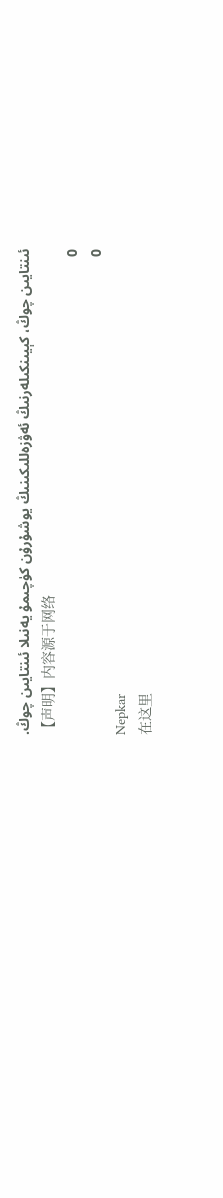ئىنتايىن چوڭ، كېيىنكىلەرنىڭ ئەۋزەللىكىنىڭ يوشۇرۇن كۈچىمۇ يەنىلا ئىنتايىن چوڭ.
【声明】内容源于网络
0
0
Nepkar
在这里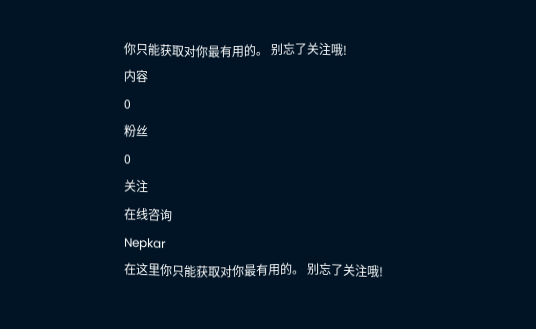你只能获取对你最有用的。 别忘了关注哦!
内容
0
粉丝
0
关注
在线咨询
Nepkar
在这里你只能获取对你最有用的。 别忘了关注哦!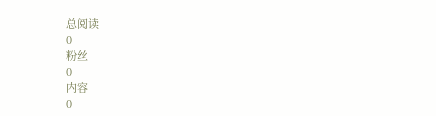总阅读
0
粉丝
0
内容
0